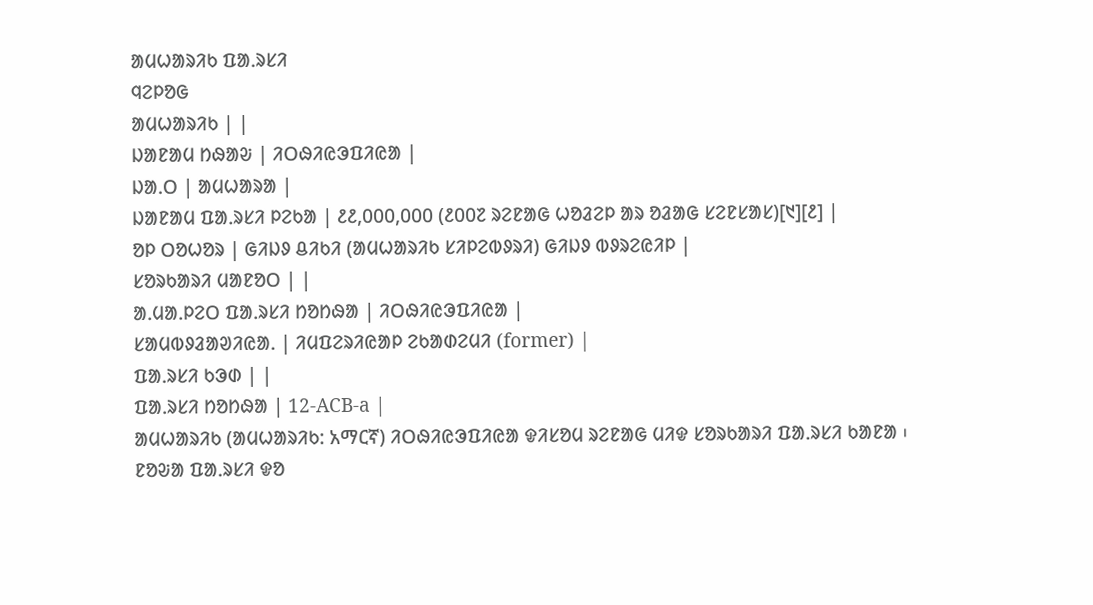ᱟᱢᱦᱟᱨᱤᱠ ᱯᱟᱹᱨᱥᱤ
ᱧᱮᱞᱚᱜ
ᱟᱢᱦᱟᱨᱤᱠ | |
ᱡᱟᱱᱟᱢ ᱴᱷᱟᱶ | ᱤᱛᱷᱤᱭᱳᱯᱤᱭᱟ |
ᱡᱟᱹᱛ | ᱟᱢᱦᱟᱨᱟ |
ᱡᱟᱱᱟᱢ ᱯᱟᱹᱨᱥᱤ ᱞᱮᱠᱟ | ᱒᱒,᱐᱐᱐,᱐᱐᱐ (᱒᱐᱐᱗ ᱨᱮᱱᱟᱜ ᱦᱚᱲᱮᱞ ᱟᱨ ᱚᱲᱟᱜ ᱥᱮᱱᱥᱟᱥ)[᱑][᱒] |
ᱚᱞ ᱛᱚᱦᱚᱨ | ᱜᱤᱡᱽ ᱪᱤᱠᱤ (ᱟᱢᱦᱟᱨᱤᱠ ᱥᱤᱞᱮᱵᱽᱨᱤ) ᱜᱤᱡᱽ ᱵᱽᱨᱮᱭᱤᱞ |
ᱥᱚᱨᱠᱟᱨᱤ ᱢᱟᱱᱚᱛ | |
ᱟᱹᱢᱟᱹᱞᱮᱛ ᱯᱟᱹᱨᱥᱤ ᱴᱚᱴᱷᱟ | ᱤᱛᱷᱤᱭᱳᱯᱤᱭᱟ |
ᱥᱟᱢᱵᱽᱲᱟᱣᱤᱭᱟᱹ | ᱤᱢᱯᱮᱨᱤᱭᱟᱞ ᱮᱠᱟᱰᱮᱢᱤ (former) |
ᱯᱟᱹᱨᱥᱤ ᱠᱳᱰ | |
ᱯᱟᱹᱨᱥᱤ ᱴᱚᱴᱷᱟ | 12-ACB-a |
ᱟᱢᱦᱟᱨᱤᱠ (ᱟᱢᱦᱟᱨᱤᱠ: አማርኛ) ᱤᱛᱷᱤᱭᱳᱯᱤᱭᱟ ᱫᱤᱥᱚᱢ ᱨᱮᱱᱟᱜ ᱢᱤᱫ ᱥᱚᱨᱠᱟᱨᱤ ᱯᱟᱹᱨᱥᱤ ᱠᱟᱱᱟ ᱾ ᱱᱚᱶᱟ ᱯᱟᱹᱨᱥᱤ ᱫᱚ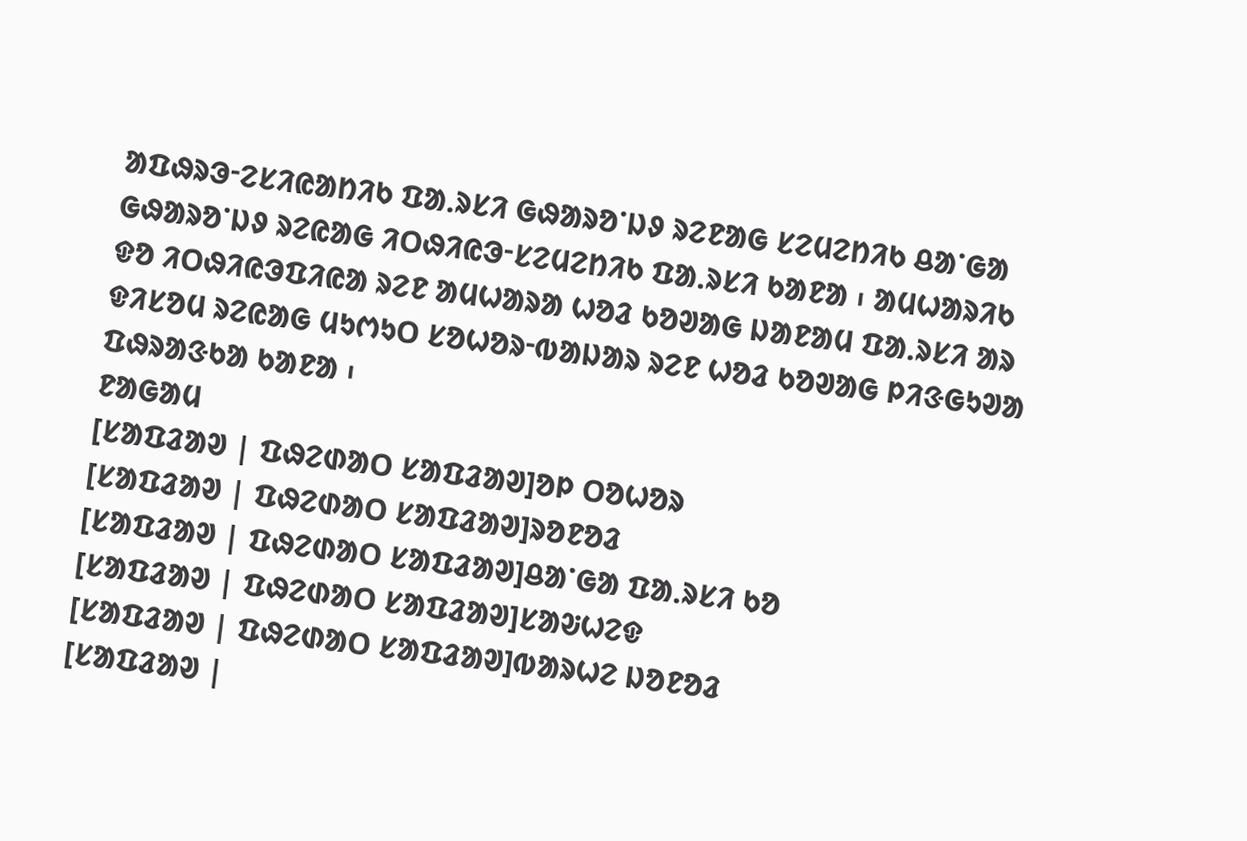ᱟᱯᱷᱨᱳᱼᱮᱥᱤᱭᱟᱴᱤᱠ ᱯᱟᱹᱨᱥᱤ ᱜᱷᱟᱨᱚᱸᱡᱽ ᱨᱮᱱᱟᱜ ᱥᱮᱢᱮᱴᱤᱠ ᱪᱟᱸᱜᱟ ᱜᱷᱟᱨᱚᱸᱡᱽ ᱨᱮᱭᱟᱜ ᱤᱛᱷᱤᱭᱳᱼᱥᱮᱢᱮᱴᱤᱠ ᱯᱟᱹᱨᱥᱤ ᱠᱟᱱᱟ ᱾ ᱟᱢᱦᱟᱨᱤᱠ ᱫᱚ ᱤᱛᱷᱤᱭᱳᱯᱤᱭᱟ ᱨᱮᱱ ᱟᱢᱦᱟᱨᱟ ᱦᱚᱲ ᱠᱚᱣᱟᱜ ᱡᱟᱱᱟᱢ ᱯᱟᱹᱨᱥᱤ ᱟᱨ ᱫᱤᱥᱚᱢ ᱨᱮᱭᱟᱜ ᱢᱩᱬᱩᱛ ᱥᱚᱦᱚᱨᱼᱵᱟᱡᱟᱨ ᱨᱮᱱ ᱦᱚᱲ ᱠᱚᱣᱟᱜ ᱞᱤᱝᱜᱩᱣᱟ ᱯᱷᱨᱟᱝᱠᱟ ᱠᱟᱱᱟ ᱾
ᱱᱟᱜᱟᱢ
[ᱥᱟᱯᱲᱟᱣ | ᱯᱷᱮᱰᱟᱛ ᱥᱟᱯᱲᱟᱣ]ᱚᱞ ᱛᱚᱦᱚᱨ
[ᱥᱟᱯᱲᱟᱣ | ᱯᱷᱮᱰᱟᱛ ᱥᱟᱯᱲᱟᱣ]ᱨᱚᱱᱚᱲ
[ᱥᱟᱯᱲᱟᱣ | ᱯᱷᱮᱰᱟᱛ ᱥᱟᱯᱲᱟᱣ]ᱪᱟᱸᱜᱟ ᱯᱟᱹᱨᱥᱤ ᱠᱚ
[ᱥᱟᱯᱲᱟᱣ | ᱯᱷᱮᱰᱟᱛ ᱥᱟᱯᱲᱟᱣ]ᱥᱟᱶᱦᱮᱫ
[ᱥᱟᱯᱲᱟᱣ | ᱯᱷᱮᱰᱟᱛ ᱥᱟᱯᱲᱟᱣ]ᱵᱟᱨᱦᱮ ᱡᱚᱱᱚᱲ
[ᱥᱟᱯᱲᱟᱣ |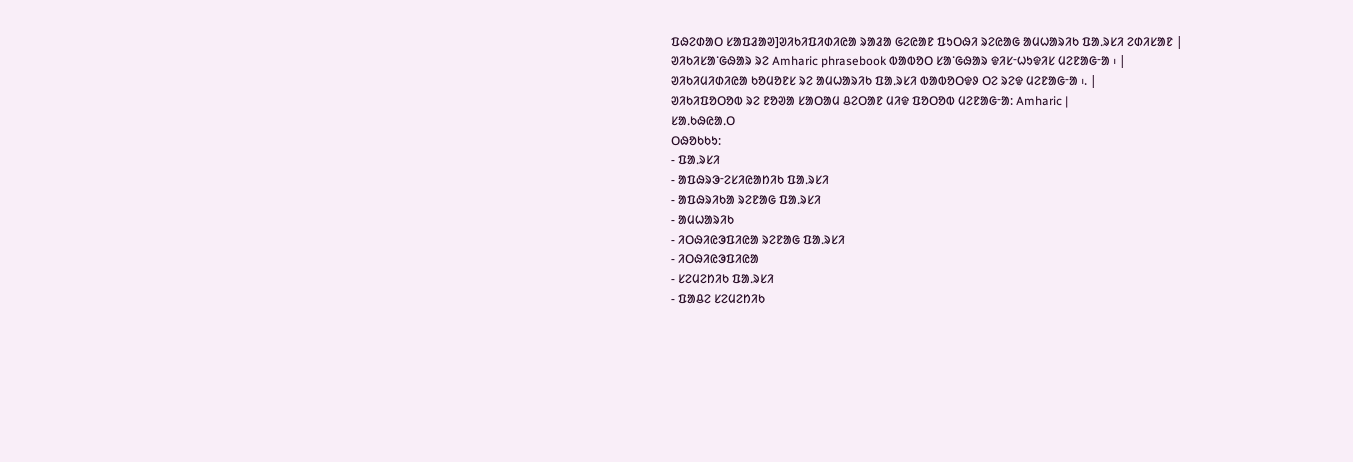ᱯᱷᱮᱰᱟᱛ ᱥᱟᱯᱲᱟᱣ]ᱣᱤᱠᱤᱯᱤᱰᱤᱭᱟ ᱨᱟᱲᱟ ᱜᱮᱭᱟᱱ ᱯᱩᱛᱷᱤ ᱨᱮᱭᱟᱜ ᱟᱢᱦᱟᱨᱤᱠ ᱯᱟᱹᱨᱥᱤ ᱮᱰᱤᱥᱟᱱ |
ᱣᱤᱠᱤᱥᱟᱸᱜᱷᱟᱨ ᱨᱮ Amharic phrasebook ᱵᱟᱵᱚᱛ ᱥᱟᱸᱜᱷᱟᱨ ᱫᱤᱥᱼᱦᱩᱫᱤᱥ ᱢᱮᱱᱟᱜᱼᱟ ᱾ |
ᱣᱤᱠᱤᱢᱤᱰᱤᱭᱟ ᱠᱚᱢᱚᱱᱥ ᱨᱮ ᱟᱢᱦᱟᱨᱤᱠ ᱯᱟᱹᱨᱥᱤ ᱵᱟᱵᱚᱛᱫᱽ ᱛᱮ ᱨᱮᱫ ᱢᱮᱱᱟᱜᱼᱟ ᱾. |
ᱣᱤᱠᱤᱯᱚᱛᱚᱵ ᱨᱮ ᱱᱚᱣᱟ ᱥᱟᱛᱟᱢ ᱪᱮᱛᱟᱱ ᱢᱤᱫ ᱯᱚᱛᱚᱵ ᱢᱮᱱᱟᱜᱼᱟ: Amharic |
ᱥᱟᱹᱠᱷᱭᱟᱹᱛ
ᱛᱷᱚᱠᱠᱩ:
- ᱯᱟᱹᱨᱥᱤ
- ᱟᱯᱷᱨᱳᱼᱮᱥᱤᱭᱟᱴᱤᱠ ᱯᱟᱹᱨᱥᱤ
- ᱟᱯᱷᱨᱤᱠᱟ ᱨᱮᱱᱟᱜ ᱯᱟᱹᱨᱥᱤ
- ᱟᱢᱦᱟᱨᱤᱠ
- ᱤᱛᱷᱤᱭᱳᱯᱤᱭᱟ ᱨᱮᱱᱟᱜ ᱯᱟᱹᱨᱥᱤ
- ᱤᱛᱷᱤᱭᱳᱯᱤᱭᱟ
- ᱥᱮᱢᱮᱴᱤᱠ ᱯᱟᱹᱨᱥᱤ
- ᱯᱟᱪᱮ ᱥᱮᱢᱮᱴᱤᱠ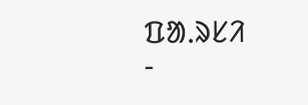ᱯᱟᱹᱨᱥᱤ
-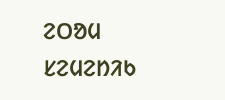ᱮᱛᱚᱢ ᱥᱮᱢᱮᱴᱤᱠ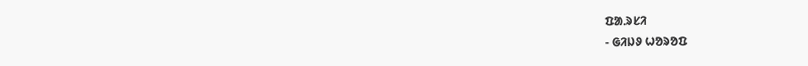ᱯᱟᱹᱨᱥᱤ
- ᱜᱤᱡᱽ ᱦᱚᱨᱚᱯ